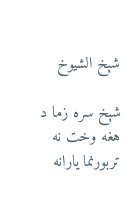شېخ الشيوخ

شېخ سره زما د هغه وخت نه تربورنما يارانه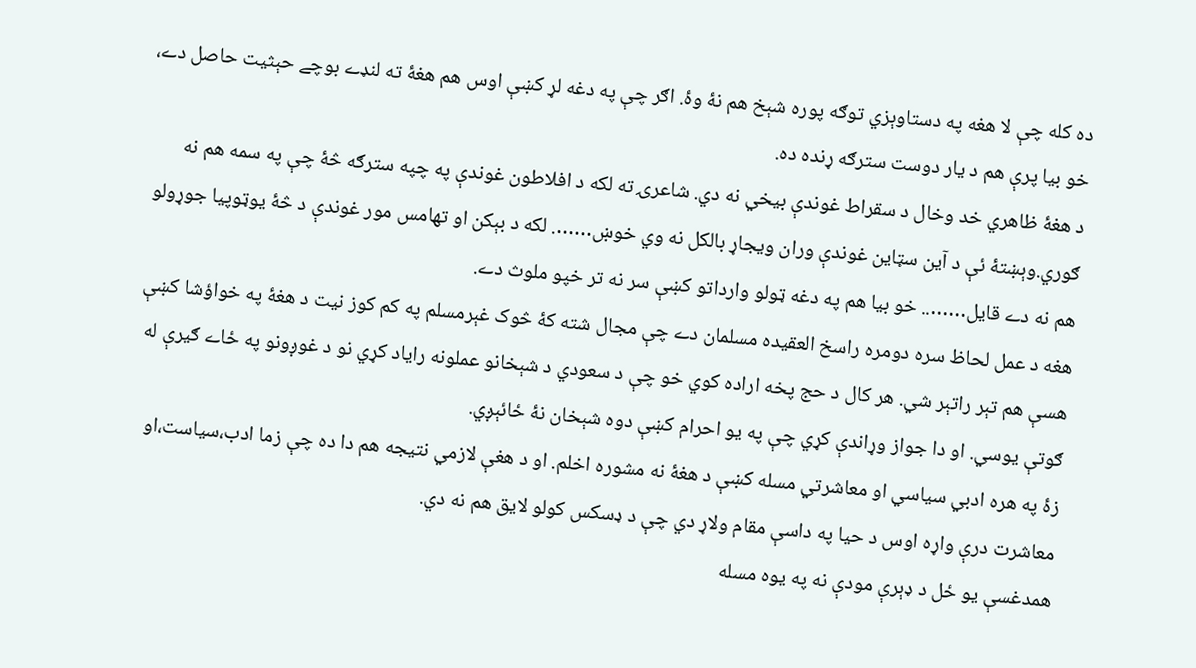ده کله چې لا هغه په دستاوېزي توګه پوره شېخ هم نۀ وۀ. اګر چې په دغه لړ کښې اوس هم هغۀ ته لنډے بوچے حېثيت حاصل دے، خو بيا پرې هم د يار دوست سترګه ړنده ده.
د هغۀ ظاهري خد وخال د سقراط غوندې بيخي نه دي. شاعرۍ ته لکه د افلاطون غوندې په چپه سترګه څۀ چې په سمه هم نه ګوري.وېښتۀ ئې د آين سټاين غوندې وران ويجاړ بالکل نه وي خوښ……. لکه د بېکن او تھامس مور غوندې د څۀ يوټوپيا جوړولو هم نه دے قايل…….. خو بيا هم په دغه ټولو وارداتو کښې سر نه تر خپو ملوث دے.
هغه د عمل لحاظ سره دومره راسخ العقيده مسلمان دے چې مجال شته کۀ څوک غېرمسلم په کم کوز نيت د هغۀ په خواؤشا کښې هسې هم تېر راتېر شي. هر کال د حج پخه اراده کوي خو چې د سعودي د شېخانو عملونه راياد کړي نو د غوږونو په ځاے ګيرې له ګوتې يوسي. او دا جواز وړاندې کړي چې په يو احرام کښې دوه شېخان نۀ ځائېږي.
زۀ په هره ادبي سياسي او معاشرتي مسله کښې د هغۀ نه مشوره اخلم. او د هغې لازمي نتيجه هم دا ده چې زما ادب،سياست،او معاشرت درې واړه اوس د حيا په داسې مقام ولاړ دي چې د ډسکس کولو لايق هم نه دي.
همدغسې يو ځل د ډېرې مودې نه په يوه مسله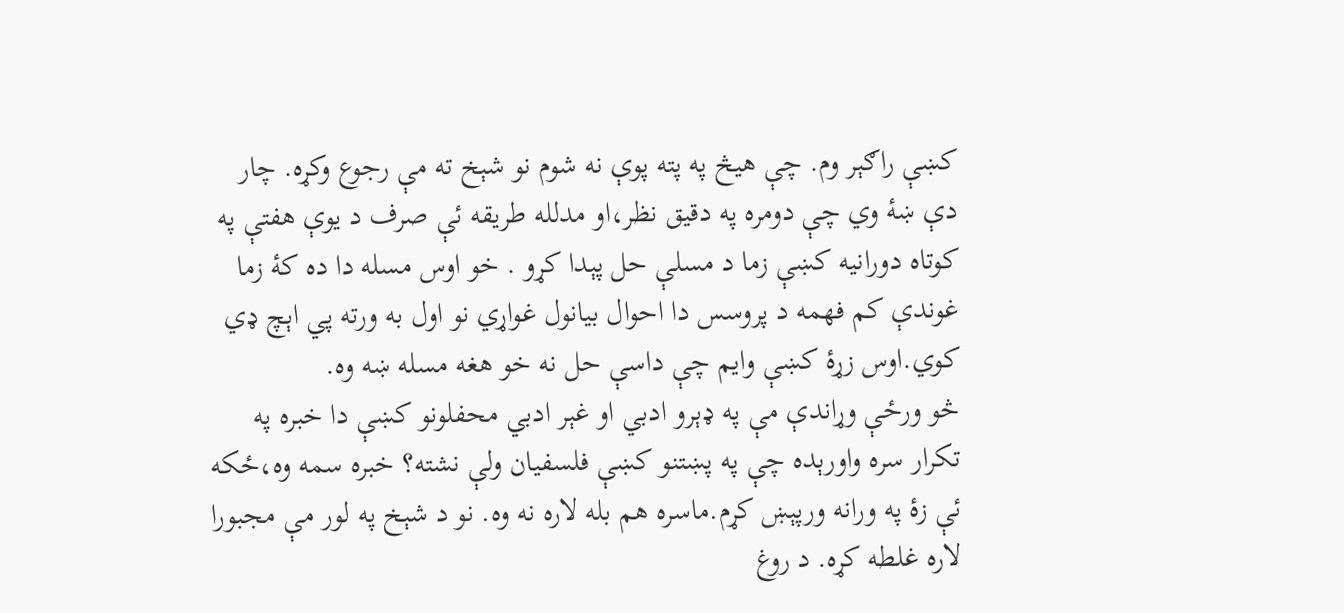کښې راګېر وم. چې هيڅ په پته پوې نه شوم نو شېخ ته مې رجوع وکړه. چار دې ښۀ وي چې دومره په دقيق نظر،او مدلله طريقه ئې صرف د يوې هفتې په کوتاه دورانيه کښې زما د مسلې حل پېدا کړو . خو اوس مسله دا ده کۀ زما غوندې کم فهمه د پروسس دا احوال بيانول غواړي نو اول به ورته پي اېچ ډي کوي.اوس زړۀ کښې وايم چې داسې حل نه خو هغه مسله ښه وه.
څو ورځې وړاندې مې په ډېرو ادبي او غېر ادبي محفلونو کښې دا خبره په تکرار سره واورېده چې په پښتنو کښې فلسفيان ولې نشته؟ خبره سمه وه،ځکه ئې زۀ په ورانه ورپېښ کړم.ماسره هم بله لاره نه وه. نو د شېخ په لور مې مجبورا لاره غلطه کړه. د روغ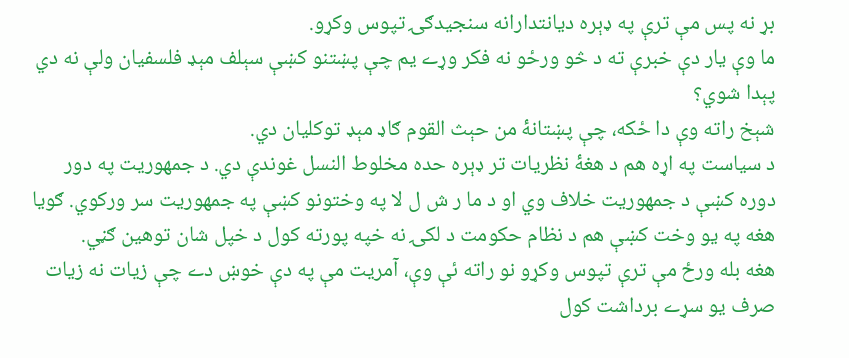بړ نه پس مې ترې په ډېره ديانتدارانه سنجيدګۍ تپوس وکړو.
ما وې يار دې خبرې ته د څو ورځو نه فکر وړے يم چې پښتنو کښې سېلف مېډ فلسفيان ولې نه دي پېدا شوي؟
شېخ راته وې دا ځکه، چې پښتانۀ من حېث القوم ګاډ مېډ توکليان دي.
د سياست په اړه هم د هغۀ نظريات تر ډېره حده مخلوط النسل غوندې دي. د جمهوريت په دور دوره کښې د جمهوريت خلاف وي او د ما ر ش ل لا په وختونو کښې په جمهوريت سر ورکوي. ګويا هغه په يو وخت کښې هم د نظام حکومت د لکۍ نه خپه پورته کول د خپل شان توهين ګڼي.
هغه بله ورځ مې ترې تپوس وکړو نو راته ئې وې، آمريت مې په دې خوښ دے چې زيات نه زيات صرف يو سړے برداشت کول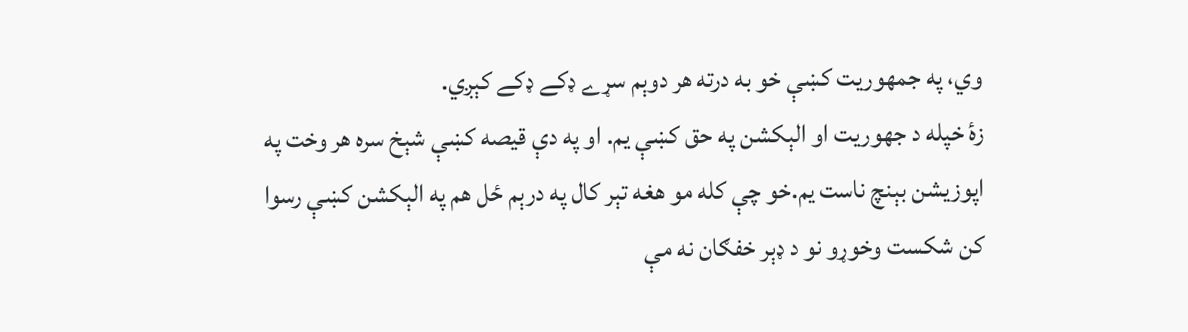وي، په جمهوريت کښې خو به درته هر دوېم سړے ډکے ډکے کېږي.
زۀ خپله د جهوريت او الېکشن په حق کښې يم. او په دې قيصه کښې شېخ سره هر وخت په اپوزيشن بېنچ ناست يم.خو چې کله مو هغه تېر کال په درېم ځل هم په الېکشن کښې رسوا کن شکست وخوړو نو د ډېر خفګان نه مې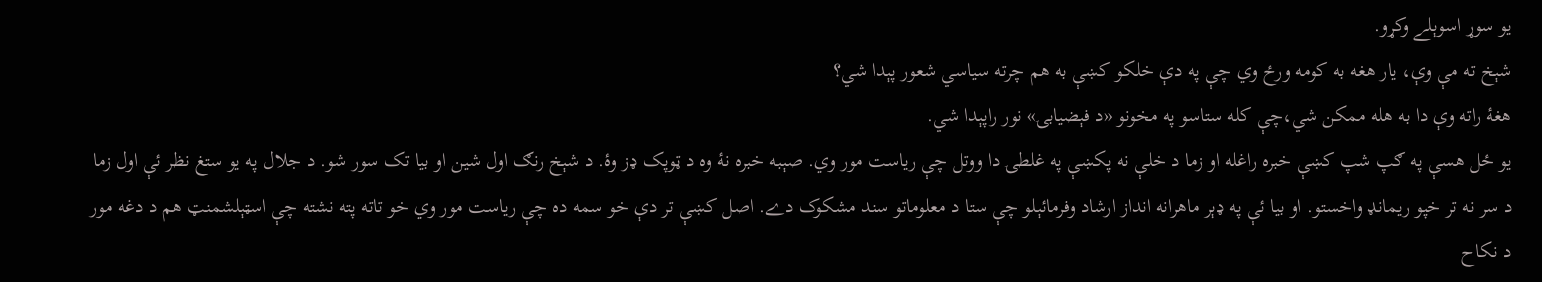يو سوړ اسوېلے وکړو.
شېخ ته مې وې، يار هغه به کومه ورځ وي چې په دې خلکو کښې به هم چرته سياسي شعور پېدا شي؟
هغۀ راته وې دا به هله ممکن شي،چې کله ستاسو په مخونو «د فېضيابۍ» نور راپېدا شي.
يو ځل هسې په ګپ شپ کښې خبره راغله او زما د خلې نه پکښې په غلطۍ دا ووتل چې رياست مور وي. صېبه خبره نۀ وه د ټوپک ډز وۀ. د شېخ رنګ اول شين او بيا تک سور شو. د جلال په يو ستغ نظر ئې اول زما د سر نه تر خپو ريمانډ واخستو. او بيا ئې په ډېر ماهرانه انداز ارشاد وفرمائېلو چې ستا د معلوماتو سند مشکوک دے. اصل کښې تر دې خو سمه ده چې رياست مور وي خو تاته پته نشته چې اسټېلشمنټ هم د دغه مور د نکاح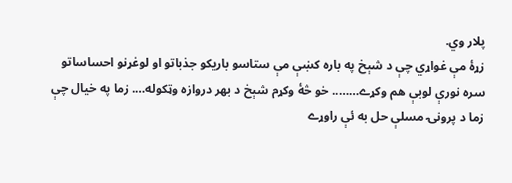پلار وي.
زړۀ مې غواړي چې د شېخ په باره کښې مې ستاسو باريکو جذباتو او لوغړنو احساساتو سره نورې لوبې هم وکړے…….. خو څۀ وکړم شېخ د بهر دروازه وټکوله…. زما په خيال چې زما د پرونۍ مسلې حل به ئې راوړے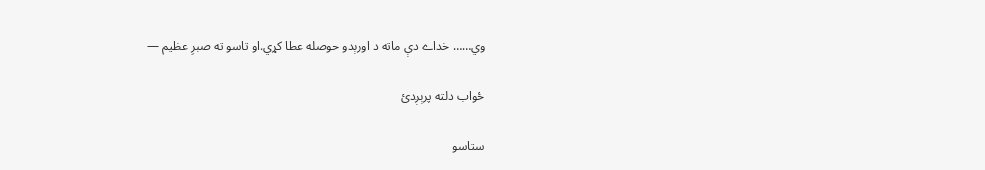وي…… خداے دې ماته د اورېدو حوصله عطا کړي.او تاسو ته صبرِ عظيم —

ځواب دلته پرېږدئ

ستاسو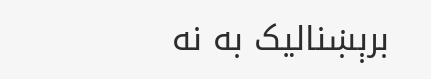برېښناليک به نه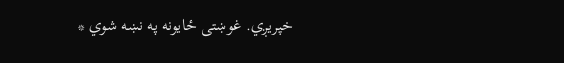خپريږي. غوښتى ځایونه په نښه شوي *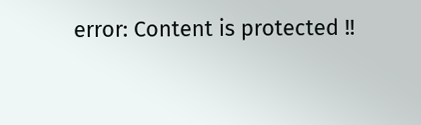error: Content is protected !!